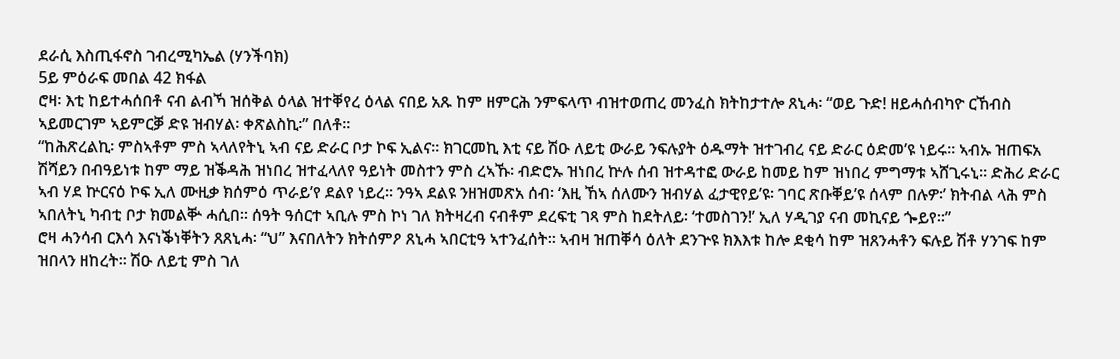ደራሲ እስጢፋኖስ ገብረሚካኤል (ሃንችባክ)
5ይ ምዕራፍ መበል 42 ክፋል
ሮዛ፡ እቲ ከይተሓሰበቶ ናብ ልብኻ ዝሰቅል ዕላል ዝተቐየረ ዕላል ናበይ አጹ ከም ዘምርሕ ንምፍላጥ ብዝተወጠረ መንፈስ ክትከታተሎ ጸኒሓ፡ “ወይ ጉድ! ዘይሓሰብካዮ ርኸብስ ኣይመርገም ኣይምርቓ ድዩ ዝብሃል፡ ቀጽልስኪ፡” በለቶ።
“ከሕጽረልኪ፡ ምስኣቶም ምስ ኣላለየትኒ ኣብ ናይ ድራር ቦታ ኮፍ ኢልና። ክገርመኪ እቲ ናይ ሽዑ ለይቲ ውራይ ንፍሉያት ዕዱማት ዝተገብረ ናይ ድራር ዕድመ’ዩ ነይሩ። ኣብኡ ዝጠፍአ ሽሻይን በብዓይነቱ ከም ማይ ዝቕዳሕ ዝነበረ ዝተፈላለየ ዓይነት መስተን ምስ ረኣኹ፡ ብድሮኡ ዝነበረ ኵሉ ሰብ ዝተዳተፎ ውራይ ከመይ ከም ዝነበረ ምግማቱ ኣሸጊሩኒ። ድሕሪ ድራር ኣብ ሃደ ኵርናዕ ኮፍ ኢለ ሙዚቃ ክሰምዕ ጥራይ’የ ደልየ ነይረ። ንዓኣ ደልዩ ንዘዝመጽአ ሰብ፡ ‘እዚ ኸኣ ሰለሙን ዝብሃል ፈታዊየይ’ዩ፡ ገባር ጽቡቐይ’ዩ ሰላም በሉዎ፡’ ክትብል ላሕ ምስ ኣበለትኒ ካብቲ ቦታ ክመልቝ ሓሲበ። ሰዓት ዓሰርተ ኣቢሉ ምስ ኮነ ገለ ክትዛረብ ናብቶም ደረፍቲ ገጻ ምስ ከደትለይ፡ ‘ተመስገን!’ ኢለ ሃዲገያ ናብ መኪናይ ጐይየ።”
ሮዛ ሓንሳብ ርእሳ እናነቕነቐትን ጸጸኒሓ፡ “ህ” እናበለትን ክትሰምዖ ጸኒሓ ኣበርቲዓ ኣተንፈሰት። ኣብዛ ዝጠቐሳ ዕለት ደንጕዩ ክእእቱ ከሎ ደቂሳ ከም ዝጸንሓቶን ፍሉይ ሽቶ ሃንገፍ ከም ዝበላን ዘከረት። ሽዑ ለይቲ ምስ ገለ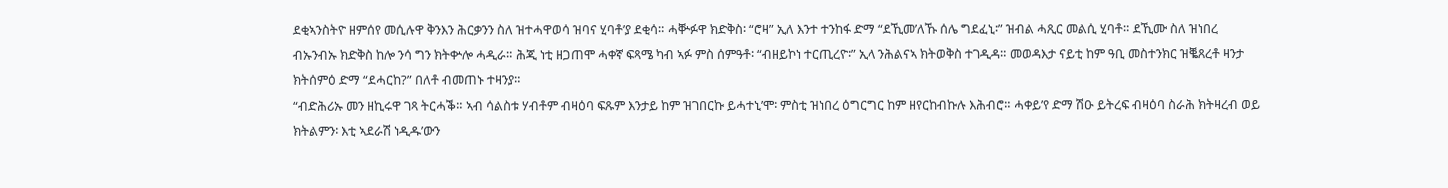ደቂኣንስትዮ ዘምሰየ መሲሉዋ ቅንእን ሕርቃንን ስለ ዝተሓዋወሳ ዝባና ሂባቶ’ያ ደቂሳ። ሓቝፉዋ ክድቅስ፡ “ሮዛ” ኢለ እንተ ተንከፋ ድማ “ደኺመ’ለኹ ሰሌ ግደፈኒ፡” ዝብል ሓጺር መልሲ ሂባቶ። ደኺሙ ስለ ዝነበረ ብኡንብኡ ክድቅስ ከሎ ንሳ ግን ክትቍሎ ሓዲራ። ሕጂ ነቲ ዘጋጠሞ ሓቀኛ ፍጻሜ ካብ ኣፉ ምስ ሰምዓቶ፡ “ብዘይኮነ ተርጢረዮ፡” ኢላ ንሕልናኣ ክትወቅስ ተገዲዳ። መወዳእታ ናይቲ ከም ዓቢ መስተንክር ዝቘጸረቶ ዛንታ ክትሰምዕ ድማ “ደሓርከ?” በለቶ ብመጠኑ ተዛንያ።
“ብድሕሪኡ መን ዘኪሩዋ ገጻ ትርሓቕ። ኣብ ሳልስቱ ሃብቶም ብዛዕባ ፍጹም እንታይ ከም ዝገበርኩ ይሓተኒ’ሞ፡ ምስቲ ዝነበረ ዕግርግር ከም ዘየርከብኩሉ እሕብሮ። ሓቀይ’የ ድማ ሽዑ ይትረፍ ብዛዕባ ስራሕ ክትዛረብ ወይ ክትልምን፡ እቲ ኣደራሽ ነዲዱ’ውን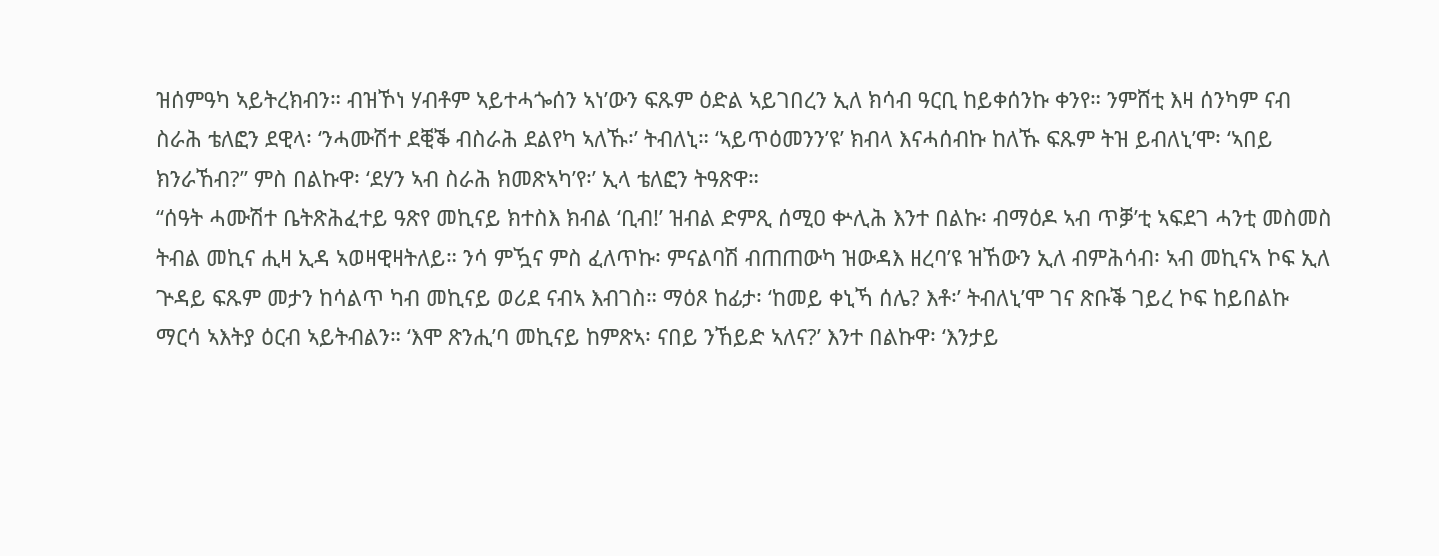ዝሰምዓካ ኣይትረክብን። ብዝኾነ ሃብቶም ኣይተሓጐሰን ኣነ’ውን ፍጹም ዕድል ኣይገበረን ኢለ ክሳብ ዓርቢ ከይቀሰንኩ ቀንየ። ንምሸቲ እዛ ሰንካም ናብ ስራሕ ቴለፎን ደዊላ፡ ‘ንሓሙሽተ ደቒቕ ብስራሕ ደልየካ ኣለኹ፡’ ትብለኒ። ‘ኣይጥዕመንን’ዩ’ ክብላ እናሓሰብኩ ከለኹ ፍጹም ትዝ ይብለኒ’ሞ፡ ‘ኣበይ ክንራኸብ?” ምስ በልኩዋ፡ ‘ደሃን ኣብ ስራሕ ክመጽኣካ’የ፡’ ኢላ ቴለፎን ትዓጽዋ።
“ሰዓት ሓሙሽተ ቤትጽሕፈተይ ዓጽየ መኪናይ ክተስእ ክብል ‘ቢብ!’ ዝብል ድምጺ ሰሚዐ ቍሊሕ እንተ በልኩ፡ ብማዕዶ ኣብ ጥቓ’ቲ ኣፍደገ ሓንቲ መስመስ ትብል መኪና ሒዛ ኢዳ ኣወዛዊዛትለይ። ንሳ ምዃና ምስ ፈለጥኩ፡ ምናልባሽ ብጠጠውካ ዝውዳእ ዘረባ’ዩ ዝኸውን ኢለ ብምሕሳብ፡ ኣብ መኪናኣ ኮፍ ኢለ ጕዳይ ፍጹም መታን ከሳልጥ ካብ መኪናይ ወሪደ ናብኣ እብገስ። ማዕጾ ከፊታ፡ ‘ከመይ ቀኒኻ ሰሌ? እቶ፡’ ትብለኒ’ሞ ገና ጽቡቕ ገይረ ኮፍ ከይበልኩ ማርሳ ኣእትያ ዕርብ ኣይትብልን። ‘እሞ ጽንሒ’ባ መኪናይ ከምጽኣ፡ ናበይ ንኸይድ ኣለና?’ እንተ በልኩዋ፡ ‘እንታይ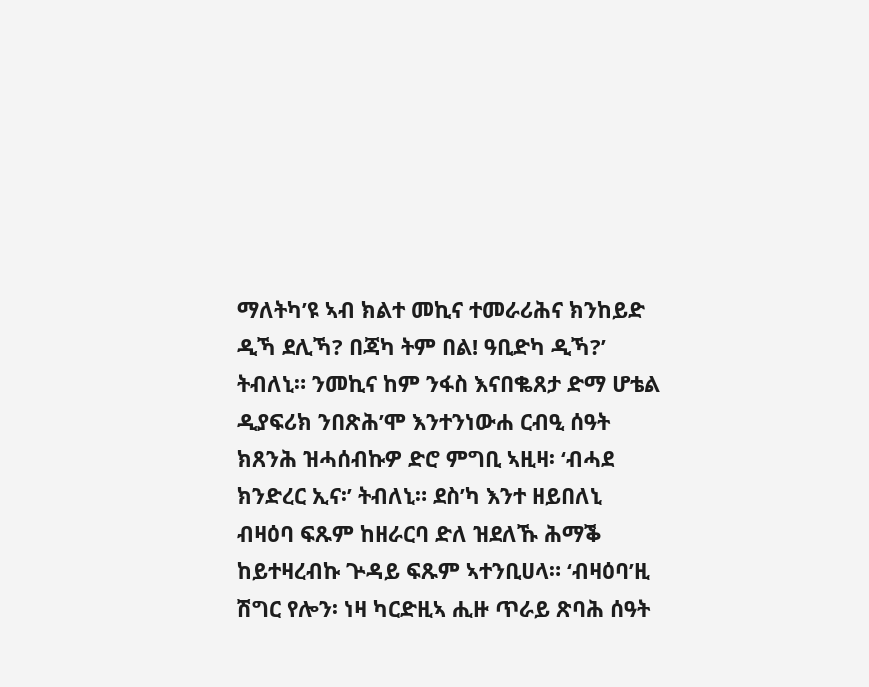ማለትካ’ዩ ኣብ ክልተ መኪና ተመራሪሕና ክንከይድ ዲኻ ደሊኻ? በጃካ ትም በል! ዓቢድካ ዲኻ?’ ትብለኒ። ንመኪና ከም ንፋስ እናበቈጸታ ድማ ሆቴል ዲያፍሪክ ንበጽሕ’ሞ እንተንነውሐ ርብዒ ሰዓት ክጸንሕ ዝሓሰብኩዎ ድሮ ምግቢ ኣዚዛ፡ ‘ብሓደ ክንድረር ኢና፡’ ትብለኒ። ደስ’ካ እንተ ዘይበለኒ ብዛዕባ ፍጹም ከዘራርባ ድለ ዝደለኹ ሕማቕ ከይተዛረብኩ ጕዳይ ፍጹም ኣተንቢሀላ። ‘ብዛዕባ’ዚ ሽግር የሎን፡ ነዛ ካርድዚኣ ሒዙ ጥራይ ጽባሕ ሰዓት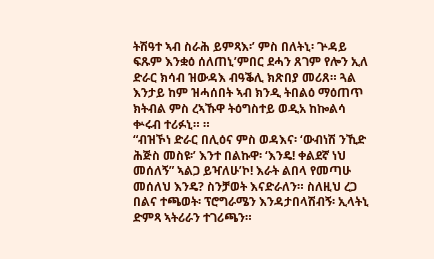ትሽዓተ ኣብ ስራሕ ይምጻእ፡’ ምስ በለትኒ፡ ጕዳይ ፍጹም እንቋዕ ሰለጠኒ’ምበር ደሓን ጸገም የሎን ኢለ ድራር ክሳብ ዝውዳእ ብዓቕሊ ክጽበያ መሪጸ። ጓል እንታይ ከም ዝሓሰበት ኣብ ክንዲ ትበልዕ ማዕጠጥ ክትብል ምስ ረኣኹዋ ትዕግስተይ ወዲአ ከኰልሳ ቍሩብ ተሪፉኒ። ።
“ብዝኾነ ድራር በሊዕና ምስ ወዳእና፡ ‘ውብነሽ ንኺድ ሕጅስ መስዩ፡’ እንተ በልኩዋ፡ ‘እንዴ! ቀልደኛ ነህ መሰለኝ” ኣልጋ ይዣለሁ’ኮ! እራት ልበላ የመጣሁ መሰለህ እንዴ? ስንቻወት እናድራለን። ስለዚህ ረጋ በልና ተጫወት፡ ፕሮግራሜን እንዳታበላሽብኝ፡ ኢላትኒ ድምጻ ኣትሪራን ተገሪጫን።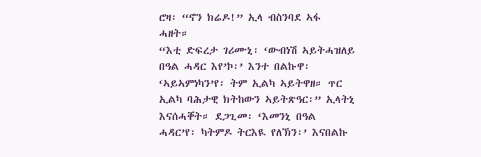ሮዛ፡ “ኖን ክሬዶ!” ኢላ ብስንባደ ኣፋ ሓዘት።
“እቲ ድፍረታ ገሪሙኒ፡ ‘ውብነሽ ኣይትሓዝለይ በዓል ሓዳር እየ’ኮ፡’ እንተ በልኩዋ፡ ‘ኣይኣምነካን’የ፡ ትም ኢልካ ኣይትዋዘ። ጥር ኢልካ ባሕታዊ ክትከውን ኣይትጽዓር፡” ኢላትኒ እናሰሓቐት። ደጋጊመ፡ ‘እመንኒ በዓል ሓዳር’የ፡ ካትምዶ ትርእዪ የለኽን፡’ እናበልኩ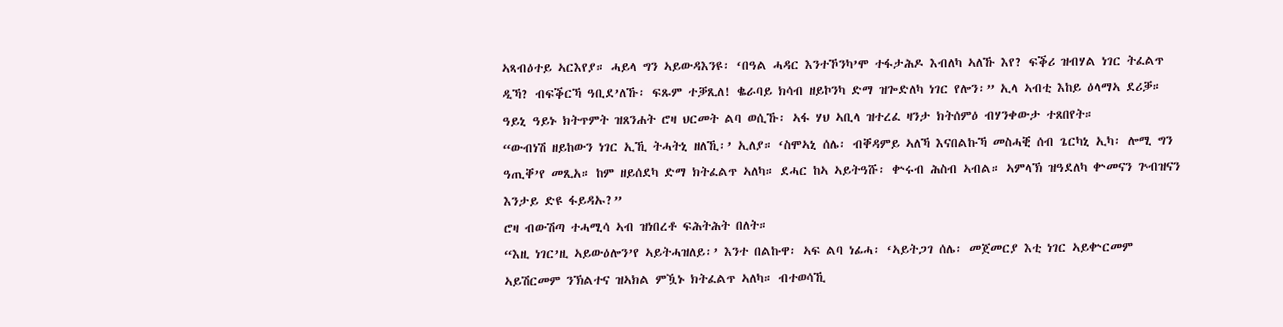ኣጻብዕተይ ኣርእየያ። ሓይላ ግን ኣይውዳእንዩ፡ ‘በዓል ሓዳር እንተኾንካ’ሞ ተፋታሕዶ እብለካ ኣለኹ እየ? ፍቕሪ ዝብሃል ነገር ትፈልጥ ዲኻ? ብፍቕርኻ ዓቢደ’ለኹ፡ ፍጹም ተቓጺለ! ቈራባይ ክሳብ ዘይኮንካ ድማ ዝጐድለካ ነገር የሎን፡” ኢላ ኣብቲ እከይ ዕላማኣ ደሪቓ።
ዓይኒ ዓይኑ ክትጥምት ዝጸንሐት ሮዛ ህርመት ልባ ወሲኹ፡ ኣፋ ሃህ ኣቢላ ዝተረፈ ዛንታ ክትሰምዕ ብሃንቀውታ ተጸበየት።
“ውብነሽ ዘይከውን ነገር ኢኺ ትሓትኒ ዘለኺ፡’ ኢለያ። ‘ስሞኣኒ ሰሌ፡ ብቐዳምይ ኣለኻ እናበልኩኻ መስሓቒ ሰብ ጌርካኒ ኢካ፡ ሎሚ ግን ዓጢቐ’የ መጺአ። ከም ዘይሰደካ ድማ ክትፈልጥ ኣለካ። ደሓር ከኣ ኣይትዓሹ፡ ቍሩብ ሕስብ ኣብል። ኣምላኽ ዝዓደለካ ቍመናን ጕብዝናን እንታይ ድዩ ፋይዳኡ?”
ሮዛ ብውሽጣ ተሓሚሳ ኣብ ዝነበረቶ ፍሕትሕት በለት።
“እዚ ነገር’ዚ ኣይውዕሎን’የ ኣይትሓዝለይ፡’ እንተ በልኩዋ፡ ኣፍ ልባ ነፊሓ፡ ‘ኣይትጋገ ሰሌ፡ መጀመርያ እቲ ነገር ኣይቍርመም ኣይሽርመም ንኽልተና ዝኣክል ምዃኑ ክትፈልጥ ኣለካ። ብተወሳኺ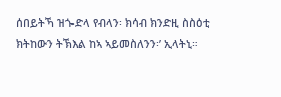ሰበይትኻ ዝጐድላ የብላን፡ ክሳብ ክንድዚ ስስዕቲ ክትከውን ትኽእል ከኣ ኣይመስለንን፡’ ኢላትኒ።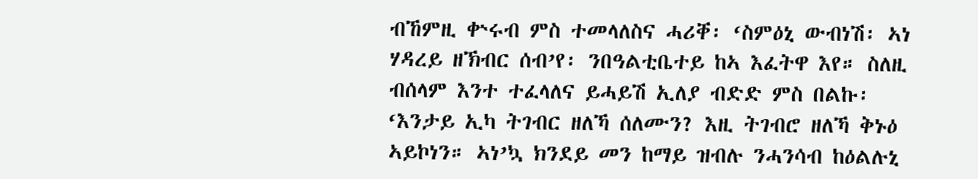ብኸምዚ ቍሩብ ምስ ተመላለስና ሓሪቐ፡ ‘ስምዕኒ ውብነሽ፡ ኣነ ሃዳረይ ዘኽብር ሰብ’የ፡ ንበዓልቲቤተይ ከኣ እፈትዋ እየ። ስለዚ ብሰላም እንተ ተፈላለና ይሓይሽ ኢለያ ብድድ ምስ በልኩ፡ ‘እንታይ ኢካ ትገብር ዘለኻ ሰለሙን? እዚ ትገብሮ ዘለኻ ቅኑዕ ኣይኮነን። ኣነ’ኳ ክንደይ መን ከማይ ዝብሉ ንሓንሳብ ከዕልሉኒ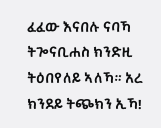ፈፈው እናበሉ ናባኻ ትጐናቢሐስ ክንድዚ ትዕበየለይ ኣለኻ። አረ ክንደይ ትጭክን ኢኻ!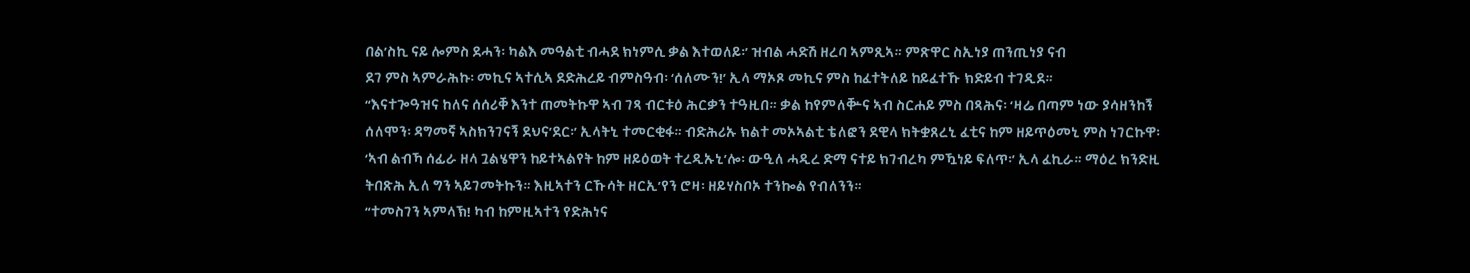በል’ስኪ ናይ ሎምስ ደሓን፡ ካልእ መዓልቲ ብሓደ ክነምሲ ቃል እተወለይ፡’ ዝብል ሓድሽ ዘረባ ኣምጺኣ። ምጽዋር ስኢነያ ጠንጢነያ ናብ
ደገ ምስ ኣምራሕኩ፡ መኪና ኣተሲኣ ደድሕረይ ብምስዓብ፡ ‘ሰለሙን!’ ኢላ ማኦጾ መኪና ምስ ከፈተትለይ ከይፈተኹ ክድይብ ተገዲደ።
“እናተጐዓዝና ከለና ሰሰሪቐ እንተ ጠመትኩዋ ኣብ ገጻ ብርቱዕ ሕርቃን ተዓዚበ። ቃል ከየምለቝና ኣብ ስርሐይ ምስ በጻሕና፡ ‘ዛሬ በጣም ነው ያሳዘንከኝ ሰለሞን፡ ዳግመኛ ኣስክንገናኝ ደህና’ደር፡’ ኢላትኒ ተመርቂፋ። ብድሕሪኡ ክልተ መኦኣልቲ ቴለፎን ደዊላ ክትቋጸረኒ ፈቲና ከም ዘይጥዕመኒ ምስ ነገርኩዋ፡ ‘ኣብ ልብኻ ሰፊራ ዘላ ጓልሄዋን ከይተኣልየት ከም ዘይዕወት ተረዲኡኒ’ሎ፡ ውዒለ ሓዲረ ድማ ናተይ ክገብረካ ምዃነይ ፍለጥ፡’ ኢላ ፈኪራ። ማዕረ ክንድዚ ትበጽሕ ኢለ ግን ኣይገመትኩን። እዚኣተን ርኹሳት ዘርኢ’የን ሮዛ፡ ዘይሃስቦኦ ተንኰል የብለንን።
“ተመስገን ኣምላኽ! ካብ ከምዚኣተን የድሕነና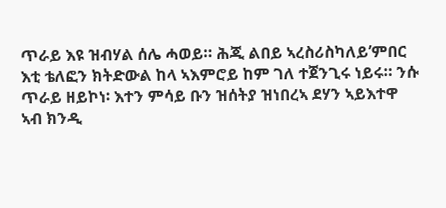ጥራይ እዩ ዝብሃል ሰሌ ሓወይ። ሕጂ ልበይ ኣረስሪስካለይ’ምበር እቲ ቴለፎን ክትድውል ከላ ኣእምሮይ ከም ገለ ተጀንጊሩ ነይሩ። ንሱ ጥራይ ዘይኮነ፡ እተን ምሳይ ቡን ዝሰትያ ዝነበረኣ ደሃን ኣይእተዋ ኣብ ክንዲ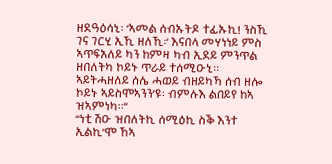ዘደዓዕሳኒ፡ ‘ኣመል ሰብኡትዶ ተፊኡኪ! ንስኺ ገና ገርሂ ኢኺ ዘለኺ፡’ እናበላ መሃነነይ ምስ ኣጥፍአለይ ካን ከምዛ ካብ ኢደይ ምንጥል ዘበለትካ ኮይኑ ጥራይ ተሰሚዑኒ። ኣይትሓዘለይ ሰሌ ሓወይ ብዘይካኻ ሰብ ዘሎ ኮይኑ ኣይስሞኣንን’ዩ፡ ብምሉእ ልበይየ ከኣ ዝኣምነካ።”
“ነቲ ሽዑ ዝበለትኪ ሰሚዕኪ ስቕ እንተ ኢልኪ’ሞ ኸኣ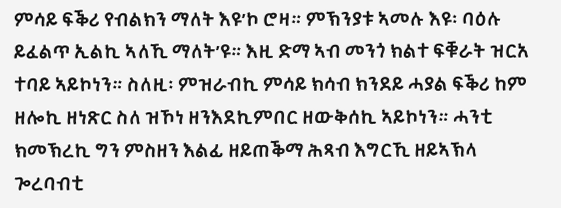ምሳይ ፍቕሪ የብልክን ማለት እዩ’ኮ ሮዛ። ምኽንያቱ ኣመሉ እዩ፡ ባዕሉ ይፈልጥ ኢልኪ ኣለኺ ማለት’ዩ። እዚ ድማ ኣብ መንጎ ክልተ ፍቑራት ዝርአ ተባይ ኣይኮነን። ስለዚ፡ ምዝራብኪ ምሳይ ክሳብ ክንደይ ሓያል ፍቕሪ ከም ዘሎኪ ዘነጽር ስለ ዝኾነ ዘንእደኪምበር ዘውቅሰኪ ኣይኮነን። ሓንቲ ክመኽረኪ ግን ምስዘን እልፊ ዘይጠቕማ ሕጻብ እግርኺ ዘይኣኽላ ጐረባብቲ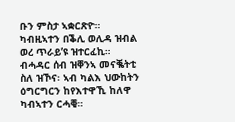ቡን ምስታ ኣቋርጽዮ። ካብዚኣተን በቕሊ ወሊዳ ዝብል ወረ ጥራይ’ዩ ዝተርፈኪ። ብሓዳር ሰብ ዝቐንኣ መናቘትቲ ስለ ዝኾና፡ ኣብ ካልእ ህውከትን ዕግርግርን ከየእተዋኺ ከለዋ ካብኣተን ርሓቒ።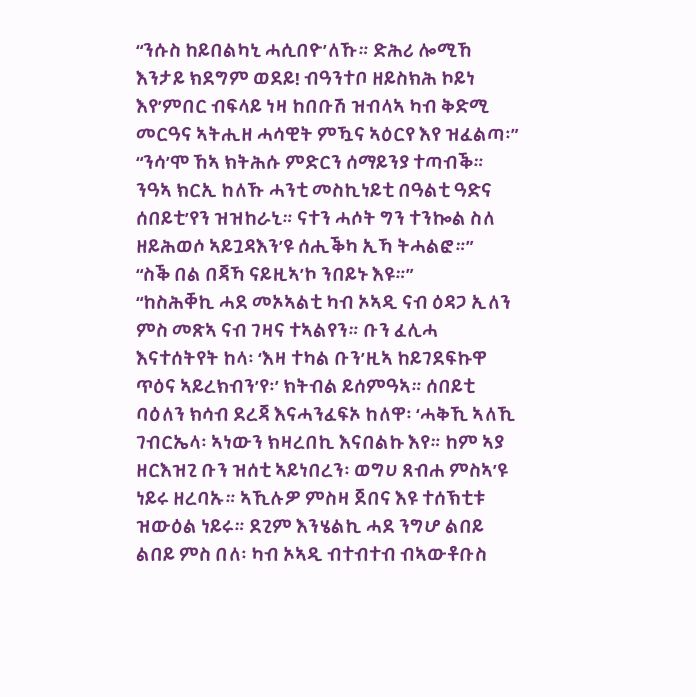“ንሱስ ከይበልካኒ ሓሲበዮ’ለኹ። ድሕሪ ሎሚኸ እንታይ ክደግም ወደይ! ብዓንተቦ ዘይስክሕ ኮይነ እየ’ምበር ብፍላይ ነዛ ከበቡሽ ዝብላኣ ካብ ቅድሚ መርዓና ኣትሒዘ ሓሳዊት ምዃና ኣዕርየ እየ ዝፈልጣ፡”
“ንሳ’ሞ ኸኣ ክትሕሱ ምድርን ሰማይንያ ተጣብቕ። ንዓኣ ክርኢ ከለኹ ሓንቲ መስኪነይቲ በዓልቲ ዓድና ሰበይቲ’የን ዝዝከራኒ። ናተን ሓሶት ግን ተንኰል ስለ ዘይሕወሶ ኣይጓዳእን’ዩ ሰሒቕካ ኢኻ ትሓልፎ።”
“ስቕ በል በጃኻ ናይዚኣ’ኮ ንበይኑ እዩ።”
“ከስሕቐኪ ሓደ መኦኣልቲ ካብ ኦኣዲ ናብ ዕዳጋ ኢለን ምስ መጽኣ ናብ ገዛና ተኣልየን። ቡን ፈሊሓ እናተሰትየት ከላ፡ ‘እዛ ተካል ቡን’ዚኣ ከይገደፍኩዋ ጥዕና ኣይረክብን’የ፡’ ክትብል ይሰምዓኣ። ሰበይቲ ባዕለን ክሳብ ደረጃ እናሓንፈፍኦ ከለዋ፡ ‘ሓቅኺ ኣለኺ ገብርኤላ፡ ኣነውን ክዛረበኪ እናበልኩ እየ። ከም ኣያ ዘርእዝጊ ቡን ዝሰቲ ኣይነበረን፡ ወግሀ ጸብሐ ምስኣ’ዩ ነይሩ ዘረባኡ። ኣኺሉዎ ምስዛ ጀበና እዩ ተሰኽቲቱ ዝውዕል ነይሩ። ደጊም እንሄልኪ ሓደ ንግሆ ልበይ ልበይ ምስ በለ፡ ካብ ኦኣዲ ብተብተብ ብኣውቶቡስ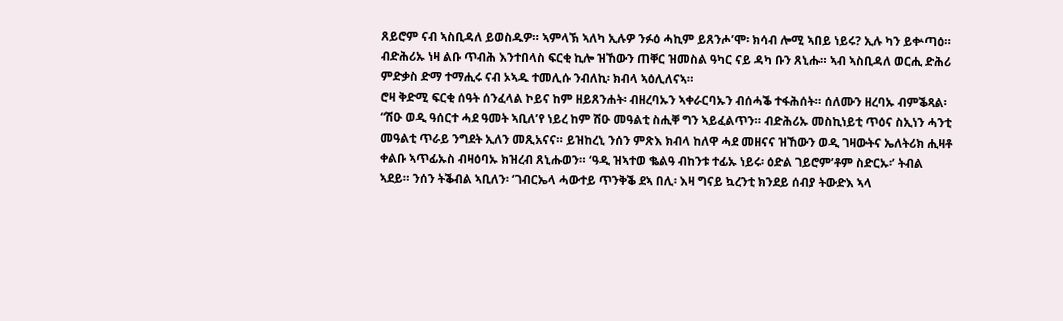ጸይሮም ናብ ኣስቢዳለ ይወስዱዎ። ኣምላኽ ኣለካ ኢሉዎ ንፉዕ ሓኪም ይጸንሖ’ሞ፡ ክሳብ ሎሚ ኣበይ ነይሩ? ኢሉ ካን ይቍጣዕ። ብድሕሪኡ ነዛ ልቡ ጥብሕ እንተበላስ ፍርቂ ኪሎ ዝኸውን ጠቐር ዝመስል ዓካር ናይ ዳካ ቡን ጸኒሑ። ኣብ ኣስቢዳለ ወርሒ ድሕሪ ምድቃስ ድማ ተማሒሩ ናብ ኦኣዱ ተመሊሱ ንብለኪ፡ ክብላ ኣዕሊለናኣ።
ሮዛ ቅድሚ ፍርቂ ሰዓት ሰንፈላል ኮይና ከም ዘይጸንሐት፡ ብዘረባኡን ኣቀራርባኡን ብሰሓቕ ተፋሕሰት። ሰለሙን ዘረባኡ ብምቕጻል፡ “ሽዑ ወዲ ዓሰርተ ሓደ ዓመት ኣቢለ’የ ነይረ ከም ሽዑ መዓልቲ ስሒቐ ግን ኣይፈልጥን። ብድሕሪኡ መስኪነይቲ ጥዕና ስኢነን ሓንቲ መዓልቲ ጥራይ ንግደት ኢለን መጺአናና። ይዝከረኒ ንሰን ምጽእ ክብላ ከለዋ ሓደ መዘናና ዝኸውን ወዲ ገዛውትና ኤለትሪክ ሒዛቶ ቀልቡ ኣጥፊኡስ ብዛዕባኡ ክዝረብ ጸኒሑወን። ‘ዓዲ ዝኣተወ ቈልዓ ብከንቱ ተፊኡ ነይሩ፡ ዕድል ገይሮም’ቶም ስድርኡ፡’ ትብል ኣደይ። ንሰን ትቕብል ኣቢለን፡ ‘ገብርኤላ ሓውተይ ጥንቅቕ ደኣ በሊ፡ እዛ ግናይ ኳረንቲ ክንደይ ሰብያ ትውድእ ኣላ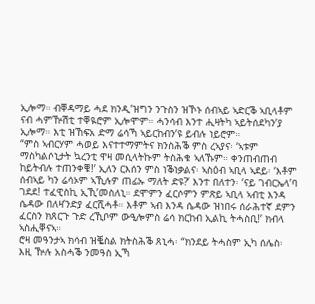ኢሎማ። ብቐዳማይ ሓደ ክንዲ’ዝግን ንጉስን ዝኾኑ ሰብኣይ ኣድርቕ ኣቢላቶም ናብ ሓምዅሽቲ ተቐዪሮም ኢሎሞም። ሓንሳብ እንተ ሒዛትካ ኣይትሰደካን’ያ ኢሎማ። እቲ ዝኸፍአ ድማ ሬሳኻ ኣይርከብን’ዩ ይብሉ ነይሮም።
“ምስ ኣብርሃም ሓወይ እናተተማምትና ክንስሕቕ ምስ ረኣያና፡ ‘ኣቱም ማስካልሶኒታት ኳረንቲ ዋዛ መሲላትኩም ትስሕቁ ኣለኹም። ቀንጠብጠብ ከይትብሉ ተጠንቀቑ!’ ኢለን ርእሰን ምስ ነቕነቃልና፡ ኣስዕብ ኣቢላ ኣደይ፡ ‘እቶም ሰብኣይ ካን ሬሳኦም ኣኺሉዎ ጠፊኡ ማለት ድዩ?’ እንተ በለተን፡ ‘ናይ ገብርኤላ’ባ ገደደ! ተፈዊስኪ ኢኺ’መስለኒ። ደሞምን ፈርሶምን ምጽይ ኣቢላ ኣብቲ እንዳ ሴዳው በለዛ’ንድያ ፈርሺሓቶ። እቶም ኣብ እንዳ ሴዳው ዝነበሩ ሰራሕተኛ ደምን ፈርስን ክጸርጉ ጉድ ረኺቦም ውዒሎምስ ሬሳ ክርከብ ኢልኪ ትሓስቢ!’ ክብላ ኣስሒቐናኣ።
ሮዛ መዓንታኣ ክሳብ ዝቘስል ክትስሕቕ ጸኒሓ፡ “ክንደይ ትሓስም ኢካ ሰሌስ፡ እዚ ዅሉ አስሓቕ ንመዓስ ኢኻ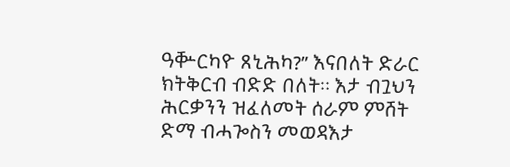ዓቝርካዮ ጸኒሕካ?” እናበለት ድራር ክትቅርብ ብድድ በለት። እታ ብጓህን ሕርቃንን ዝፈለመት ሰራም ምሸት ድማ ብሓጐስን መወዳእታ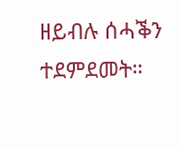ዘይብሉ ሰሓቕን ተደምደመት።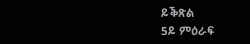ይቕጽል
5ይ ምዕራፍ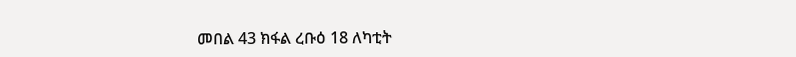መበል 43 ክፋል ረቡዕ 18 ለካቲት